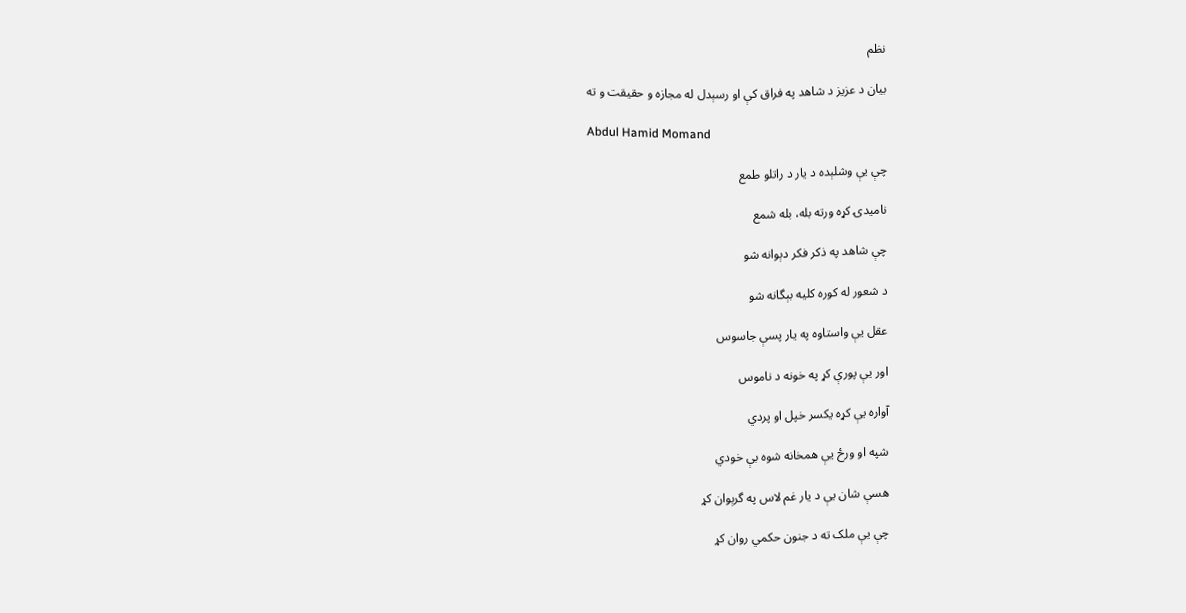نظم

بيان د عزيز د شاهد په فراق کې او رسېدل له مجازه و حقيقت و ته

Abdul Hamid Momand

چې يې وشلېده د يار د راتلو طمع

ناميدۍ کړه ورته بله، بله شمع

چې شاهد په ذکر فکر دېوانه شو

د شعور له کوره کليه بېگانه شو

عقل يې واستاوه په يار پسې جاسوس

اور يې پورې کړ په خونه د ناموس

آواره يې کړه يکسر خپل او پردي

شپه او ورځ يې همخانه شوه بې خودي

هسې شان يې د يار غم لاس په گرېوان کړ

چې يې ملک ته د جنون حکمي روان کړ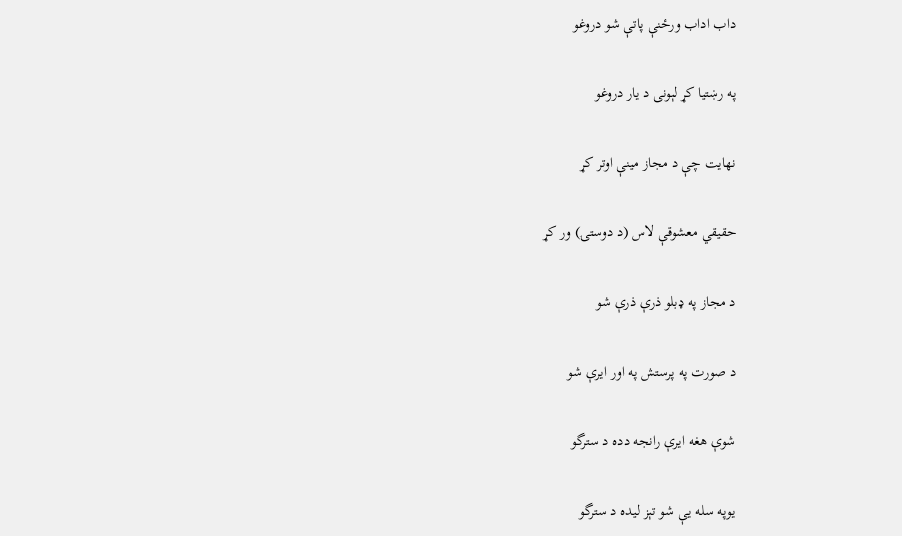داب اداب ورځنې پاتې شو دروغو

په رښتيا کړ لېونی د يار دروغو

نهايت چې د مجاز مينې اوتر کړ

حقيقي معشوقې لاس (د دوستۍ) ور کړ

د مجاز په ډبلو ذرې ذرې شو

د صورت په پرستش په اور ايرې شو

شوې هغه ايرې رانجه دده د سترگو

يوپه سله يې شو تېز ليده د سترگو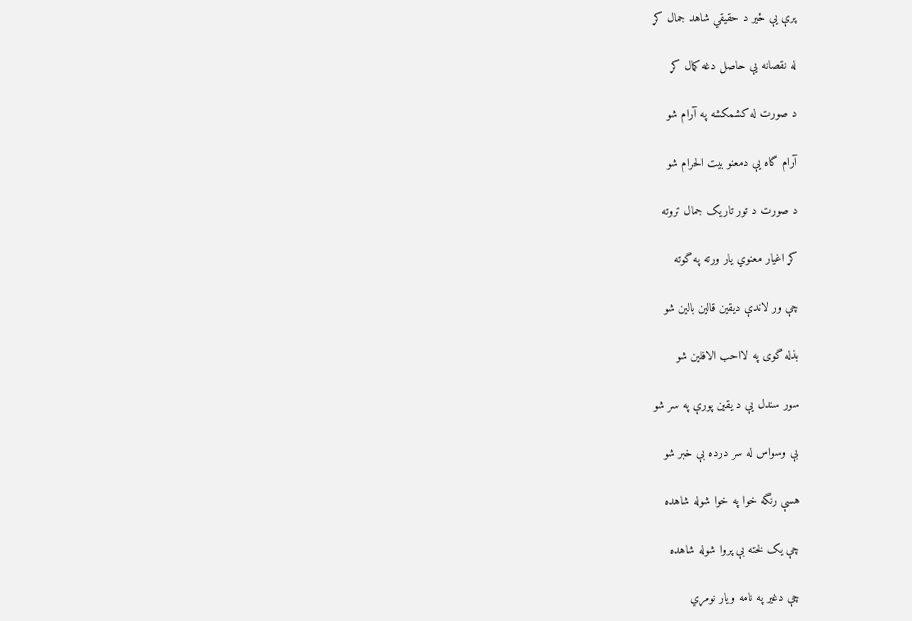پرې يې ځير د حقيقي شاهد جمال کړ

له نقصانه يې حاصل دغه کمال کړ

د صورت له کشمکشه په آرام شو

آرام گاه يې دمعنو بيت الحرام شو

د صورت د تور تاريک جمال تروته

کړ اغيار معنوي يار ورته په گوته

چې ور لاندې ديقين قالين بالين شو

بذله گوی په لااحب الافلين شو

سور سندل يې د يقين پورې په سر شو

بې وسواس له سر درده بې خبر شو

هسې رنگه خوا په خوا شوله شاهده

چې يک لخته بې پروا شوله شاهده

چې دغير په نامه ويار نومړي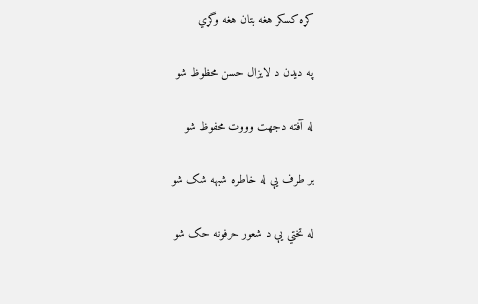کړه کسکر هغه بتان هغه وگړي

په ديدن د لايزال حسن محظوظ شو

له آفته دجهت وووت محفوظ شو

بر طرف يې له خاطره شبهه شک شو

له تختي يې د شعور حرفونه حک شو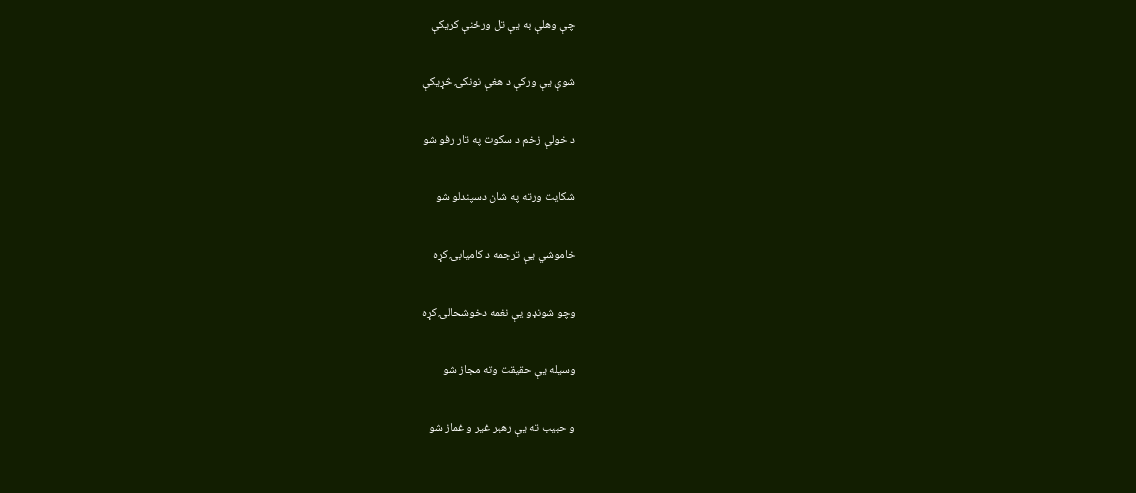چې وهلې به يې تل ورځنې کريکې

شوې يې ورکې د هغې نونکۍ څړيکې

د خولې زخم د سکوت په تار رفو شو

شکايت ورته په شان دسپندلو شو

خاموشي يې ترجمه د کاميابۍ کړه

وچو شونډو يې نغمه دخوشحالۍ کړه

وسيله يې حقيقت وته مجاز شو

و حبيب ته يې رهبر غير و غماز شو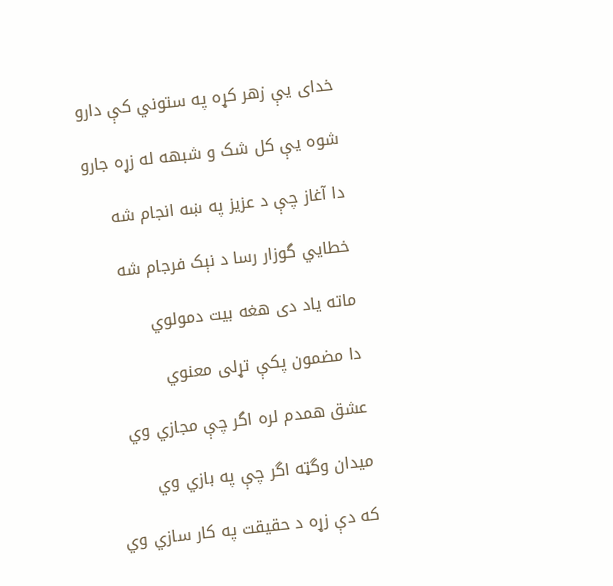خدای يې زهر کړه په ستوني کې دارو

شوه يې کل شک و شبهه له زړه جارو

دا آغاز چې د عزيز په ښه انجام شه

خطايي گوزار رسا د نېک فرجام شه

ماته ياد دی هغه بيت دمولوي

دا مضمون پکې تړلی معنوي

عشق همدم لره اگر چې مجازي وي

ميدان وگټه اگر چې په بازي وي

که دې زړه د حقيقت په کار سازي وي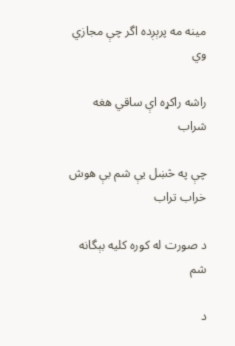مينه مه پرېږده اگر چې مجازي وي

راشه راکړه اې ساقي هغه شراب

چې په څښل يې شم بې هوش خراب تراب

د صورت له کوره کليه بېگانه شم

د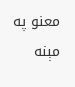معنو په مېنه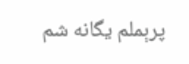پرېملم يگانه شم